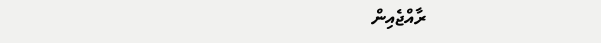ރާއްޖެއިން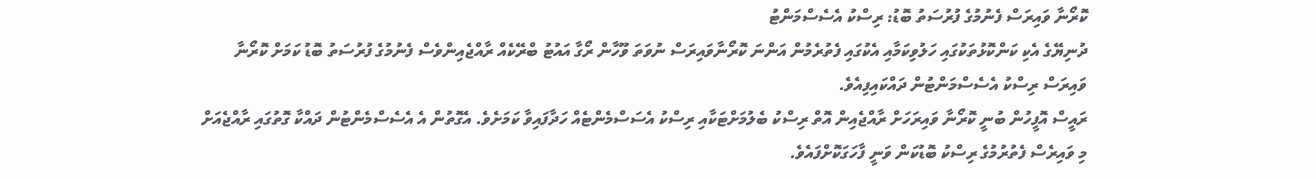ކޮރޯނާ ވައިރަސް ފެނުމުގެ ފުރުސަތު ބޮޑު: ރިސްކު އެސެސްމަންޓު
ދުނިޔޭގެ އެކި ކަންކޮޅުތަކުގައި ހަލުވިކަމާއި އެކުގައި ފެތުރެމުން އަންނަ ކޮރޯނާވައިރަސް ނުވަތަ ވޫހާން ރޯގާ އައުޓު ބްރޭކެއް ރާއްޖެއިންވެސް ފެނުމުގެ ފުރުސަތު ބޮޑު ކަމަށް ކޮރޯނާ ވައިރަސް ރިސްކު އެސެސްމަންޓުން ދައްކައިފިއެވެ.
ރައީސް އޮފީހުން ބުނީ ކޮރޯނާ ވައިރަހަށް ރާއްޖެއިން އޮތް ރިސްކު ބެލުމަށްޓަކާއި ރިސްކު އެސަސްމެންޓެއް ހަދާފައިވާ ކަމަށެވެ. އެގޮތުން އެ އެސެސްމެންޓުން ދައްކާ ގޮތުގައި ރާއްޖެއަށް މި ވައިރެސް ފެތުރުމުގެ ރިސްކު ބޮޑުކަން ވަނީ ފާހަގަކޮށްފައެވެ.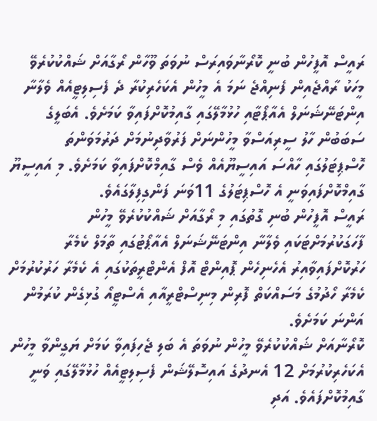ރައީސް އޮފީހުން ބުނީ ކޮރޯނާވައިރަސް ނުވަތަ ވޫހާން ރޯގާއަށް ޝައްކުކުރެވޭ މީހަކު ރާއްޖެއިން ފެނިއްޖެ ނަމަ އެ މީހުން އެކަހެރިކުރާ ދެ ފެސިލިޓީއެއް ވެލާނާ އިންޓަނޭޝަނަލް އެއާޕޯޓާއި ހުޅުމާލޭގައި ގާއިމުކޮށްފައިވާ ކަމަށެވެ. އެބަލީގެ ސަބަބުން ހާލު ސީރިއަސްވާ މީހުންނަށް ފަރުވާދިނުމަށް ދަރުމަވަންތަ ހޮސްޕިޓަލުގައި ހާއްސަ އައިސީޔޫއެއް ވެސް ގާއިމްކޮށްފައިވާ ކަމަށެވެ. މި އައިސީޔޫ ގާއިމްކޮށްފައިވަނީ އެ ހޮސްޕިޓަލުގެ 11ވަނަ ފަންގިފިލާގައެވެ.
ރައީސް އޮފީހުން ބުނި ގޮތުގައި މި ރޯގާއަށް ޝައްކުކުރެވޭ މީހުން ފާހަގަކުރުމަށްޓަކައި ވެލާނާ އިންޓަނޭޝަނަލް އެއާޕޯޓުގައި ތާމަލް ކެމެރާ ހަރުކޮށްފައިވާއިރު އެހެނިހެން ޕޮއިންޓް އޮފް އެންޓްރީތަކުގައި އެ ކެމެރާ ހަރުކުރުމަށް ކެމެރާ ހޯދުމުގެ މަސައްކަތް ފޮރިން މިނިސްޓްރީއާއި އެސްޓީއޯ ގުޅިގެން ކުރަމުން އަންނަ ކަމަށެވެ.
ކޮރޯނާއަށް ޝައްކުކުރެވޭ މީހުން ނުވަތަ އެ ބަލި ޖެހިފައިވާ ކަމަށް ޔަގީންވާ މީހުން އެކަހެރިކުރުމަށް 12 އެނދުގެ އައިސޮލޭޝަން ފެސިލިޓީއެއް ހުޅުމާލޭގައި ވަނީ ގާއިމުކޮށްފައެވެ. އަދި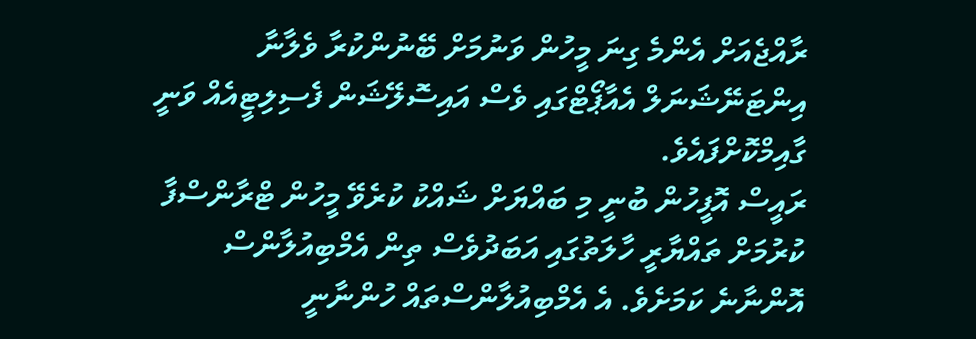ރާއްޖެއަށް އެންމެ ގިނަ މީހުން ވަނުމަށް ބޭނުންކުރާ ވެލާނާ އިންޓަނޭޝަނަލް އެއާޕޯޓްގައި ވެސް އައިސޮލޭޝަން ފެސިލިޓީއެއް ވަނީ ގާއިމްކޮށްފައެވެ.
ރައީސް އޮފީހުން ބުނީ މި ބައްޔަށް ޝައްކު ކުރެވޭ މީހުން ޓްރާންސްފާ ކުރުމަށް ތައްޔާރީ ހާލަތުގައި އަބަދުވެސް ތިން އެމްބިއުލާންސް އޮންނާނެ ކަމަށެވެ. އެ އެމްބިއުލާންސްތައް ހުންނާނީ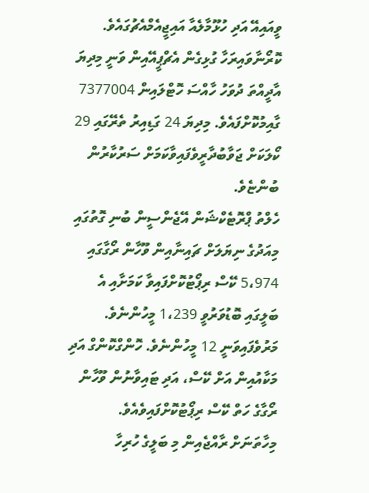ވީއައިއޭ އަދި ހުޅޫމާލެއާ އައިޖީއެމްއެޗުގައެވެ.
ކޮރޯނާވައިރަހާ ގުޅިގެން އެޗްޕީއޭއިން ވަނީ މިދިޔަ އާދީއްތަ ދުވަހު ހާއްސަ ހޮޓްލައިން 7377004 ގާއިމުކޮށްފައެވެ. މިދިޔަ 24 ގަޑިއިރު ތެރޭގައި 29 ކޯލަކަށް ޖަވާބުދާރީވެފައިވާކަމަށް ސަރުކާރުން ބުންޏެވެ.
ހެލްތު ޕްރޮޓެކްޝަން އޭޖެންސީން ބުނި ގޮތުގައި މިއަދުގެ ނިޔަލަށް ޗައިނާއިން ވޫހާން ރޯގާގައި 5،974 ކޭސް ރިޕޯޓުކޮށްފައިވާ ކަމަށާއި އެ ބަލީގައި ބޮޑުވަރުވީ 1،239 މީހުންނެވެ. މަރުވެފައިވަނީ 12 މީހުންނެވެ. ހޮންގްކޮންގް އަދި މަކާއުއިން އަށް ކޭސް، އަދި ޓައިވާނުން ވޫހާން ރޯގާގެ ހަތް ކޭސް ރިޕޯޓުކޮށްފައިވެއެވެ.
މިހާތަނަށް ރާއްޖެއިން މި ބަލީގެ ހުރިހާ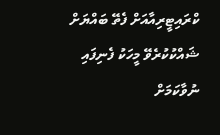ކްރައިޓީރިއާއަށް ފެތޭ ބައްޔަށް ޝައްކުކުރެވޭ މީހަކު ފެނިފައި ނުވާކަމަށް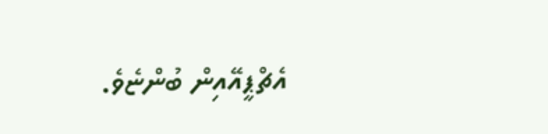އެޗްޕީއޭއިން ބުންޏެވެ.